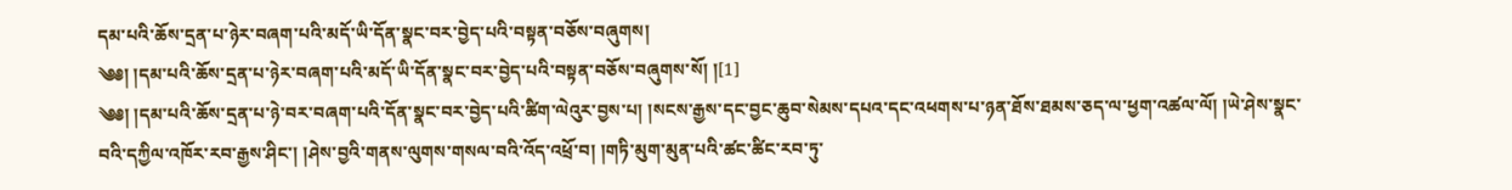དམ་པའི་ཆོས་དྲན་པ་ཉེར་བཞག་པའི་མདོ་ཡི་དོན་སྣང་བར་བྱེད་པའི་བསྟན་བཅོས་བཞུགས།
༄༅། །དམ་པའི་ཆོས་དྲན་པ་ཉེར་བཞག་པའི་མདོ་ཡི་དོན་སྣང་བར་བྱེད་པའི་བསྟན་བཅོས་བཞུགས་སོ། །[1]
༄༅། །དམ་པའི་ཆོས་དྲན་པ་ཉེ་བར་བཞག་པའི་དོན་སྣང་བར་བྱེད་པའི་ཚིག་ལེའུར་བྱས་པ། །སངས་རྒྱས་དང་བྱང་ཆུབ་སེམས་དཔའ་དང་འཕགས་པ་ཉན་ཐོས་ཐམས་ཅད་ལ་ཕྱག་འཚལ་ལོ། །ཡེ་ཤེས་སྣང་བའི་དཀྱིལ་འཁོར་རབ་རྒྱས་ཤིང་། །ཤེས་བྱའི་གནས་ལུགས་གསལ་བའི་འོད་འཕྲོ་བ། །གཏི་མུག་མུན་པའི་ཚང་ཚིང་རབ་ཏུ་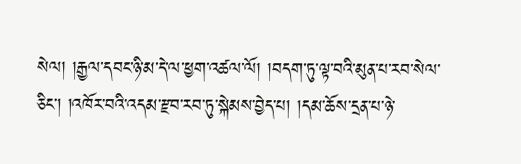སེལ། །རྒྱལ་དབང་ཉི་མ་དེ་ལ་ཕྱག་འཚལ་ལོ། །བདག་ཏུ་ལྟ་བའི་མུན་པ་རབ་སེལ་ཅིང་། །འཁོར་བའི་འདམ་རྫབ་རབ་ཏུ་སྐེམས་བྱེད་པ། །དམ་ཆོས་དྲན་པ་ཉེ་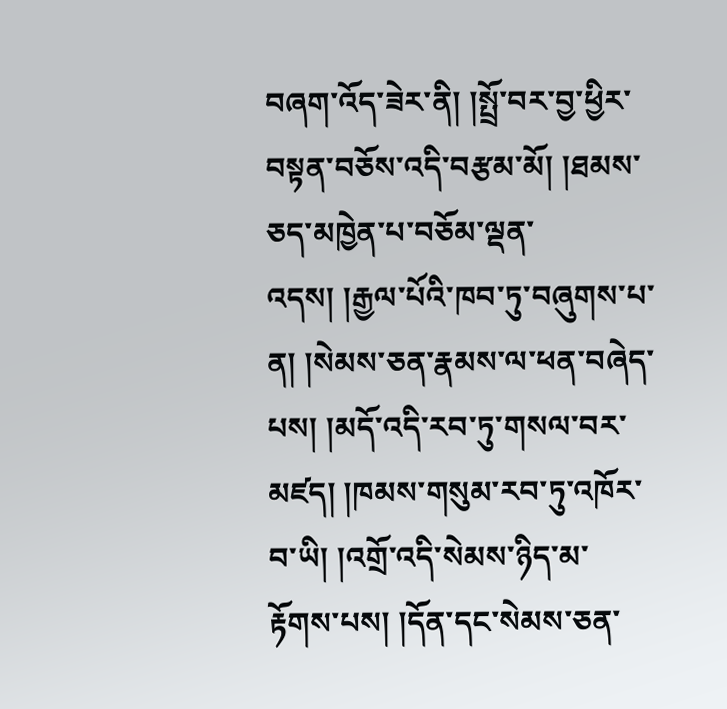བཞག་འོད་ཟེར་ནི། །སྤྲོ་བར་བྱ་ཕྱིར་བསྟན་བཅོས་འདི་བརྩམ་མོ། །ཐམས་ཅད་མཁྱེན་པ་བཅོམ་ལྡན་འདས། །རྒྱལ་པོའི་ཁབ་ཏུ་བཞུགས་པ་ན། །སེམས་ཅན་རྣམས་ལ་ཕན་བཞེད་པས། །མདོ་འདི་རབ་ཏུ་གསལ་བར་མཛད། །ཁམས་གསུམ་རབ་ཏུ་འཁོར་བ་ཡི། །འགྲོ་འདི་སེམས་ཉིད་མ་རྟོགས་པས། །དོན་དང་སེམས་ཅན་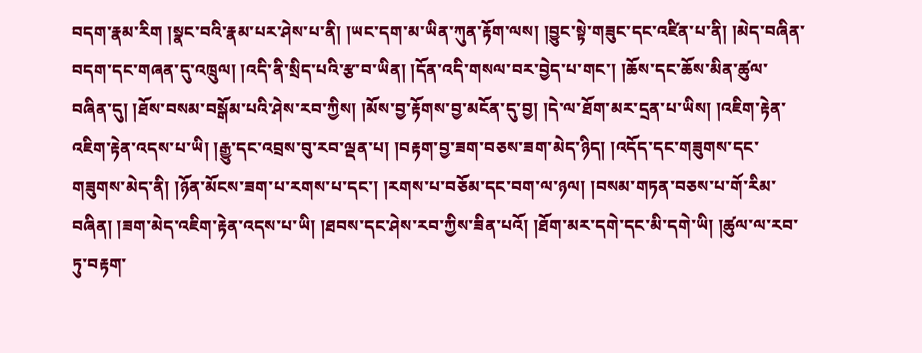བདག་རྣམ་རིག །སྣང་བའི་རྣམ་པར་ཤེས་པ་ནི། །ཡང་དག་མ་ཡིན་ཀུན་རྟོག་ལས། །བྱུང་སྟེ་གཟུང་དང་འཛིན་པ་ནི། །མེད་བཞིན་བདག་དང་གཞན་དུ་འཁྲུལ། །འདི་ནི་སྲིད་པའི་རྩ་བ་ཡིན། །དོན་འདི་གསལ་བར་བྱེད་པ་གང་། །ཆོས་དང་ཆོས་མིན་ཚུལ་བཞིན་དུ། །ཐོས་བསམ་བསྒོམ་པའི་ཤེས་རབ་ཀྱིས། །མོས་བྱ་རྟོགས་བྱ་མངོན་དུ་བྱ། །དེ་ལ་ཐོག་མར་དྲན་པ་ཡིས། །འཇིག་རྟེན་འཇིག་རྟེན་འདས་པ་ཡི། །རྒྱུ་དང་འབྲས་བུ་རབ་ལྡན་པ། །བརྟག་བྱ་ཟག་བཅས་ཟག་མེད་ཉིད། །འདོད་དང་གཟུགས་དང་གཟུགས་མེད་ནི། །ཉོན་མོངས་ཟག་པ་རགས་པ་དང་། །རགས་པ་བཅོམ་དང་བག་ལ་ཉལ། །བསམ་གཏན་བཅས་པ་གོ་རིམ་བཞིན། །ཟག་མེད་འཇིག་རྟེན་འདས་པ་ཡི། །ཐབས་དང་ཤེས་རབ་ཀྱིས་ཟིན་པའོ། །ཐོག་མར་དགེ་དང་མི་དགེ་ཡི། །ཚུལ་ལ་རབ་ཏུ་བརྟག་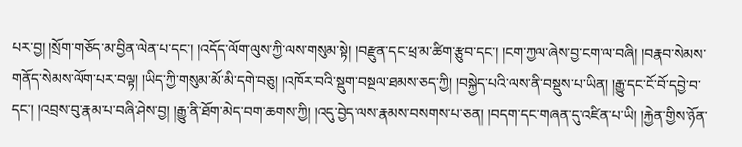པར་བྱ། །སྲོག་གཅོད་མ་བྱིན་ལེན་པ་དང་། །འདོད་ལོག་ལུས་ཀྱི་ལས་གསུམ་སྟེ། །བརྫུན་དང་ཕྲ་མ་ཚིག་རྩུབ་དང་། །ངག་ཀྱལ་ཞེས་བྱ་ངག་ལ་བཞི། །བརྣབ་སེམས་གནོད་སེམས་ལོག་པར་བལྟ། །ཡིད་ཀྱི་གསུམ་མོ་མི་དགེ་བཅུ། །འཁོར་བའི་སྡུག་བསྔལ་ཐམས་ཅད་ཀྱི། །བསྐྱེད་པའི་ལས་ནི་བསྡུས་པ་ཡིན། །རྒྱུ་དང་ངོ་བོ་དབྱེ་བ་དང་། །འབྲས་བུ་རྣམ་པ་བཞི་ཤེས་བྱ། །རྒྱུ་ནི་ཐོག་མེད་བག་ཆགས་ཀྱི། །འདུ་བྱེད་ལས་རྣམས་བསགས་པ་ཅན། །བདག་དང་གཞན་དུ་འཛིན་པ་ཡི། །རྐྱེན་གྱིས་ཉོན་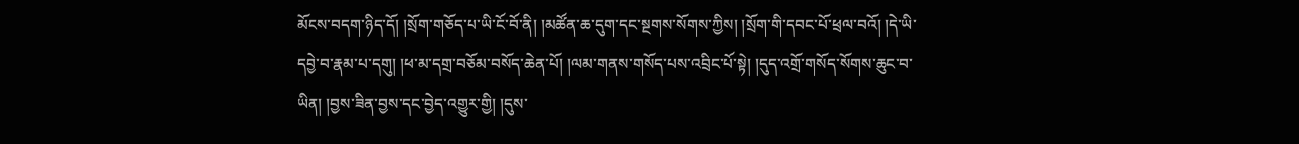མོངས་བདག་ཉིད་དོ། །སྲོག་གཅོད་པ་ཡི་ངོ་བོ་ནི། །མཚོན་ཆ་དུག་དང་སྔགས་སོགས་ཀྱིས། །སྲོག་གི་དབང་པོ་ཕྲལ་བའོ། །དེ་ཡི་དབྱེ་བ་རྣམ་པ་དགུ། །ཕ་མ་དགྲ་བཅོམ་བསོད་ཆེན་པོ། །ལམ་གནས་གསོད་པས་འབྲིང་པོ་སྟེ། །དུད་འགྲོ་གསོད་སོགས་ཆུང་བ་ཡིན། །བྱས་ཟིན་བྱས་དང་བྱེད་འགྱུར་གྱི། །དུས་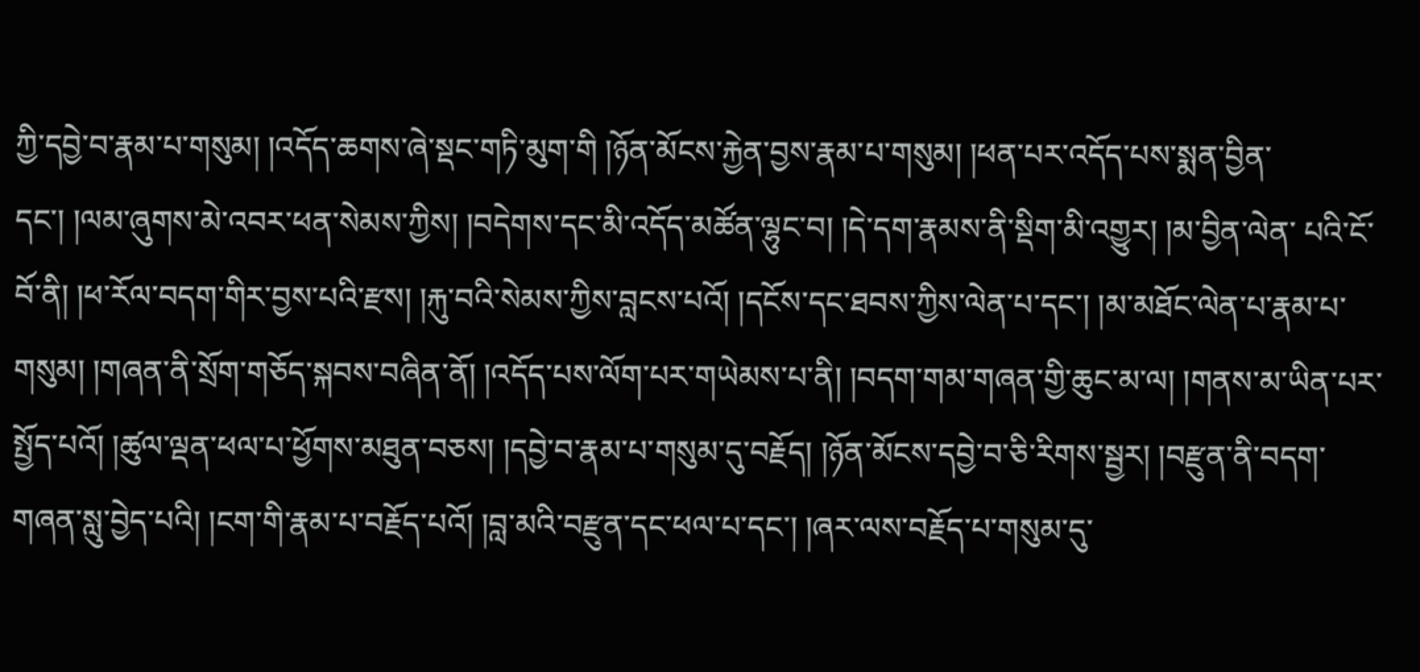ཀྱི་དབྱེ་བ་རྣམ་པ་གསུམ། །འདོད་ཆགས་ཞེ་སྡང་གཏི་མུག་གི །ཉོན་མོངས་རྐྱེན་བྱས་རྣམ་པ་གསུམ། །ཕན་པར་འདོད་པས་སྨན་བྱིན་དང་། །ལམ་ཞུགས་མེ་འབར་ཕན་སེམས་ཀྱིས། །བདེགས་དང་མི་འདོད་མཚོན་ལྷུང་བ། །དེ་དག་རྣམས་ནི་སྡིག་མི་འགྱུར། །མ་བྱིན་ལེན་ པའི་ངོ་བོ་ནི། །ཕ་རོལ་བདག་གིར་བྱས་པའི་རྫས། །རྐུ་བའི་སེམས་ཀྱིས་བླངས་པའོ། །དངོས་དང་ཐབས་ཀྱིས་ལེན་པ་དང་། །མ་མཐོང་ལེན་པ་རྣམ་པ་གསུམ། །གཞན་ནི་སྲོག་གཅོད་སྐབས་བཞིན་ནོ། །འདོད་པས་ལོག་པར་གཡེམས་པ་ནི། །བདག་གམ་གཞན་གྱི་ཆུང་མ་ལ། །གནས་མ་ཡིན་པར་སྤྱོད་པའོ། །ཚུལ་ལྡན་ཕལ་པ་ཕྱོགས་མཐུན་བཅས། །དབྱེ་བ་རྣམ་པ་གསུམ་དུ་བརྗོད། །ཉོན་མོངས་དབྱེ་བ་ཅི་རིགས་སྦྱར། །བརྫུན་ནི་བདག་གཞན་སླུ་བྱེད་པའི། །ངག་གི་རྣམ་པ་བརྗོད་པའོ། །བླ་མའི་བརྫུན་དང་ཕལ་པ་དང་། །ཞར་ལས་བརྗོད་པ་གསུམ་དུ་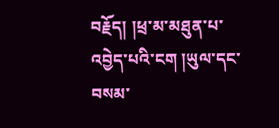བརྗོད། །ཕྲ་མ་མཐུན་པ་འབྱེད་པའི་ངག །ཡུལ་དང་བསམ་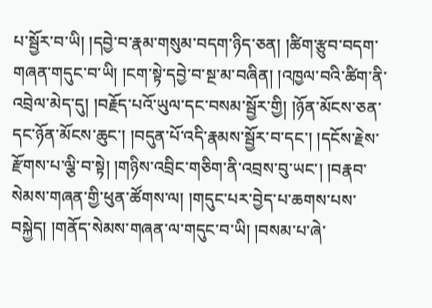པ་སྦྱོར་བ་ཡི། །དབྱེ་བ་རྣམ་གསུམ་བདག་ཉིད་ཅན། །ཚིག་རྩུབ་བདག་གཞན་གདུང་བ་ཡི། །ངག་སྟེ་དབྱེ་བ་སྔ་མ་བཞིན། །འཁྱལ་བའི་ཚིག་ནི་འབྲེལ་མེད་དུ། །བརྗོད་པའོ་ཡུལ་དང་བསམ་སྦྱོར་གྱི། །ཉོན་མོངས་ཅན་དང་ཉོན་མོངས་ཆུང་། །བདུན་པོ་འདི་རྣམས་སྦྱོར་བ་དང་། །དངོས་རྗེས་རྫོགས་པ་ལྕི་བ་སྟེ། །གཉིས་འབྲིང་གཅིག་ནི་འབྲས་བུ་ཡང་། །བརྣབ་སེམས་གཞན་གྱི་ཕུན་ཚོགས་ལ། །གདུང་པར་བྱེད་པ་ཆགས་པས་བསྐྱེད། །གནོད་སེམས་གཞན་ལ་གདུང་བ་ཡི། །བསམ་པ་ཞེ་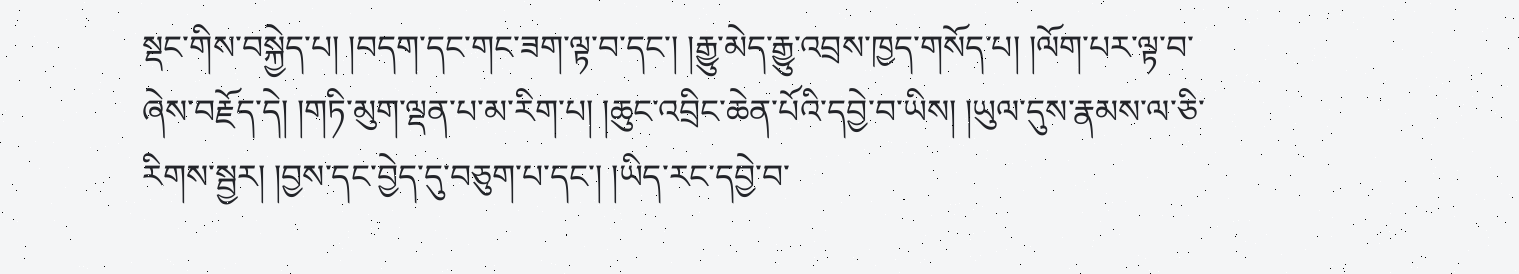སྡང་གིས་བསྐྱེད་པ། །བདག་དང་གང་ཟག་ལྟ་བ་དང་། །རྒྱུ་མེད་རྒྱུ་འབྲས་ཁྱད་གསོད་པ། །ལོག་པར་ལྟ་བ་ཞེས་བརྗོད་དེ། །གཏི་མུག་ལྡན་པ་མ་རིག་པ། །ཆུང་འབྲིང་ཆེན་པོའི་དབྱེ་བ་ཡིས། །ཡུལ་དུས་རྣམས་ལ་ཅི་རིགས་སྦྱར། །བྱས་དང་བྱེད་དུ་བཅུག་པ་དང་། །ཡིད་རང་དབྱེ་བ་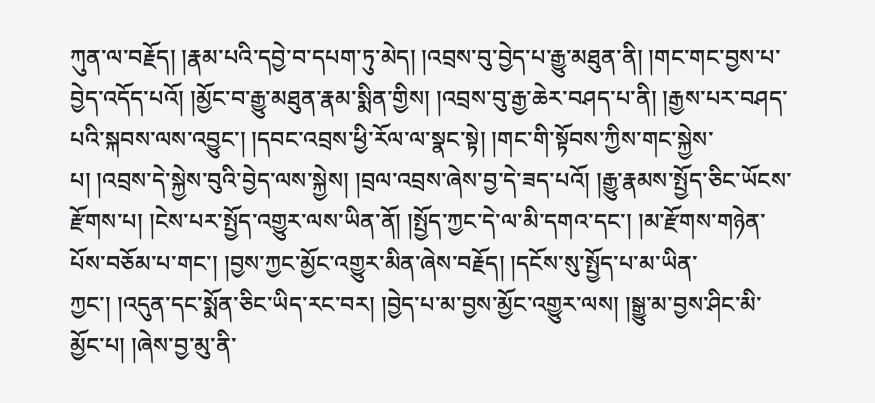ཀུན་ལ་བརྗོད། །རྣམ་པའི་དབྱེ་བ་དཔག་ཏུ་མེད། །འབྲས་བུ་བྱེད་པ་རྒྱུ་མཐུན་ནི། །གང་གང་བྱས་པ་བྱེད་འདོད་པའོ། །མྱོང་བ་རྒྱུ་མཐུན་རྣམ་སྨིན་གྱིས། །འབྲས་བུ་རྒྱ་ཆེར་བཤད་པ་ནི། །རྒྱས་པར་བཤད་པའི་སྐབས་ལས་འབྱུང་། །དབང་འབྲས་ཕྱི་རོལ་ལ་སྣང་སྟེ། །གང་གི་སྟོབས་ཀྱིས་གང་སྐྱེས་པ། །འབྲས་དེ་སྐྱེས་བུའི་བྱེད་ལས་སྐྱེས། །བྲལ་འབྲས་ཞེས་བྱ་དེ་ཟད་པའོ། །རྒྱུ་རྣམས་སྤྱོད་ཅིང་ཡོངས་རྫོགས་པ། །ངེས་པར་སྤྱོད་འགྱུར་ལས་ཡིན་ནོ། །སྤྱོད་ཀྱང་དེ་ལ་མི་དགའ་དང་། །མ་རྫོགས་གཉེན་པོས་བཅོམ་པ་གང་། །བྱས་ཀྱང་མྱོང་འགྱུར་མིན་ཞེས་བརྗོད། །དངོས་སུ་སྤྱོད་པ་མ་ཡིན་ཀྱང་། །འདུན་དང་སྨོན་ཅིང་ཡིད་རང་བར། །བྱེད་པ་མ་བྱས་མྱོང་འགྱུར་ལས། །སྒྱུ་མ་བྱས་ཤིང་མི་མྱོང་པ། །ཞེས་བྱ་མུ་ནི་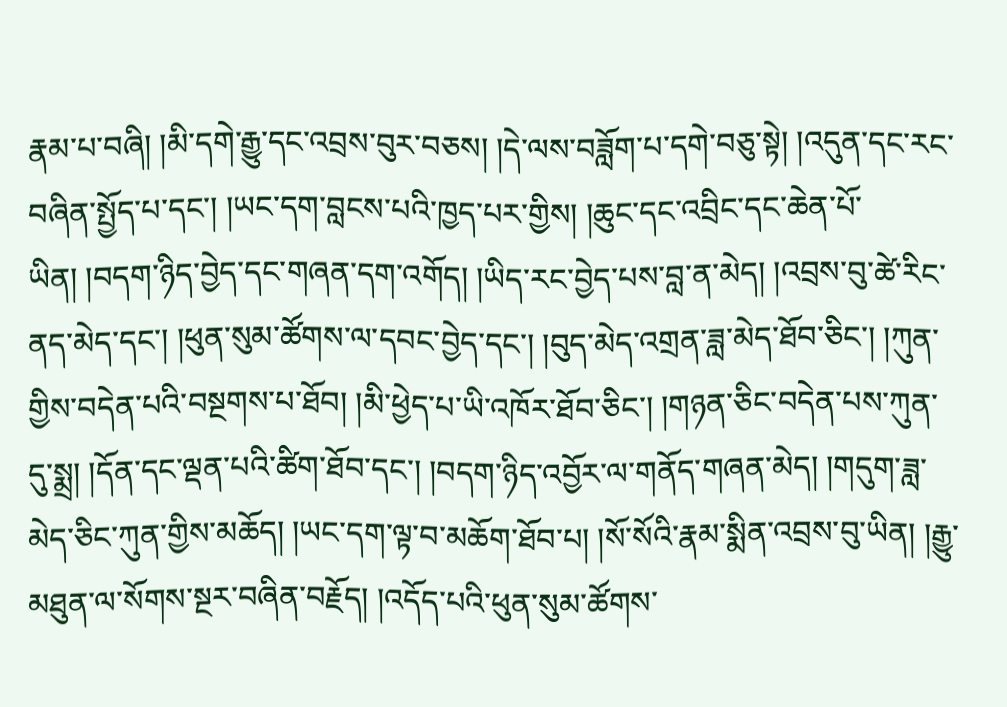རྣམ་པ་བཞི། །མི་དགེ་རྒྱུ་དང་འབྲས་བུར་བཅས། །དེ་ལས་བཟློག་པ་དགེ་བཅུ་སྟེ། །འདུན་དང་རང་བཞིན་སྤྱོད་པ་དང་། །ཡང་དག་བླངས་པའི་ཁྱད་པར་གྱིས། །ཆུང་དང་འབྲིང་དང་ཆེན་པོ་ཡིན། །བདག་ཉིད་བྱེད་དང་གཞན་དག་འགོད། །ཡིད་རང་བྱེད་པས་བླ་ན་མེད། །འབྲས་བུ་ཚེ་རིང་ནད་མེད་དང་། །ཕུན་སུམ་ཚོགས་ལ་དབང་བྱེད་དང་། །བུད་མེད་འགྲན་ཟླ་མེད་ཐོབ་ཅིང་། །ཀུན་གྱིས་བདེན་པའི་བསྔགས་པ་ཐོབ། །མི་ཕྱེད་པ་ཡི་འཁོར་ཐོབ་ཅིང་། །གཉན་ཅིང་བདེན་པས་ཀུན་དུ་སྨྲ། །དོན་དང་ལྡན་པའི་ཚིག་ཐོབ་དང་། །བདག་ཉིད་འབྱོར་ལ་གནོད་གཞན་མེད། །གདུག་ཟླ་མེད་ཅིང་ཀུན་གྱིས་མཆོད། །ཡང་དག་ལྟ་བ་མཆོག་ཐོབ་པ། །སོ་སོའི་རྣམ་སྨིན་འབྲས་བུ་ཡིན། །རྒྱུ་མཐུན་ལ་སོགས་སྔར་བཞིན་བརྗོད། །འདོད་པའི་ཕུན་སུམ་ཚོགས་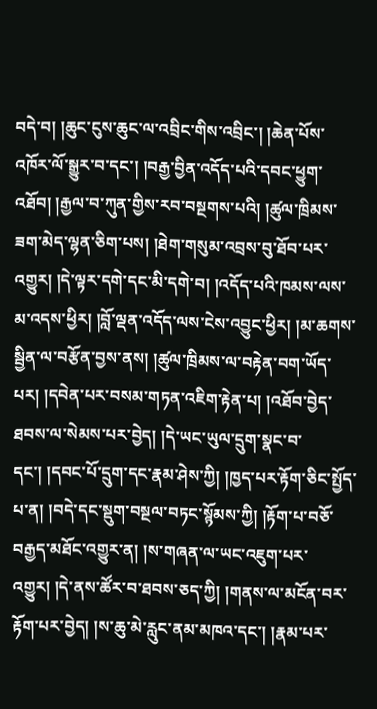བདེ་བ། །ཆུང་ངུས་ཆུང་ལ་འབྲིང་གིས་འབྲིང་། །ཆེན་པོས་འཁོར་ལོ་སྒྱུར་བ་དང་། །བརྒྱ་བྱིན་འདོད་པའི་དབང་ཕྱུག་འཐོབ། །རྒྱལ་བ་ཀུན་གྱིས་རབ་བསྔགས་པའི། །ཚུལ་ཁྲིམས་ཟག་མེད་ལྷན་ཅིག་པས། །ཐེག་གསུམ་འབྲས་བུ་ཐོབ་པར་འགྱུར། །དེ་ལྟར་དགེ་དང་མི་དགེ་བ། །འདོད་པའི་ཁམས་ལས་མ་འདས་ཕྱིར། །བློ་ལྡན་འདོད་ལས་ངེས་འབྱུང་ཕྱིར། །མ་ཆགས་སྦྱིན་ལ་བརྩོན་བྱས་ནས། །ཚུལ་ཁྲིམས་ལ་བརྟེན་བག་ཡོད་པར། །དབེན་པར་བསམ་གཏན་འཇིག་རྟེན་པ། །འཐོབ་བྱེད་ཐབས་ལ་སེམས་པར་བྱེད། །དེ་ཡང་ཡུལ་དྲུག་སྣང་བ་དང་། །དབང་པོ་དྲུག་དང་རྣམ་ཤེས་ཀྱི། །ཁྱད་པར་རྟོག་ཅིང་སྤྱོད་པ་ན། །བདེ་དང་སྡུག་བསྔལ་བཏང་སྙོམས་ཀྱི། །རྟོག་པ་བཅོ་བརྒྱད་མཐོང་འགྱུར་ན། །ས་གཞན་ལ་ཡང་འཇུག་པར་འགྱུར། །དེ་ནས་ཚོར་བ་ཐབས་ཅད་ཀྱི། །གནས་ལ་མངོན་བར་རྟོག་པར་བྱེད། །ས་ཆུ་མེ་རླུང་ནམ་མཁའ་དང་། །རྣམ་པར་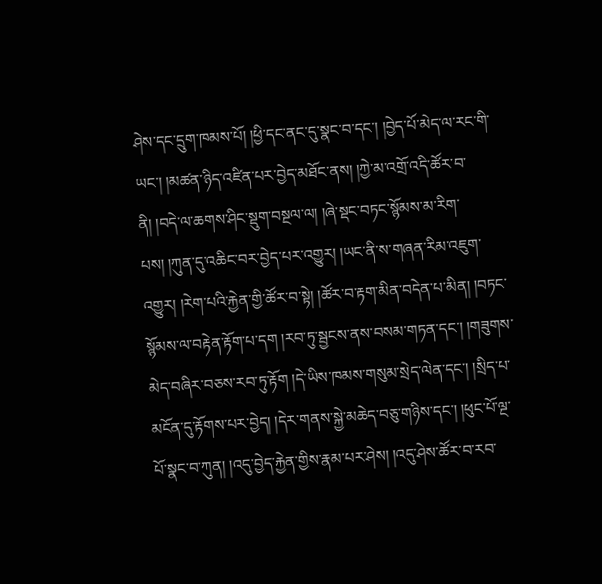ཤེས་དང་དྲུག་ཁམས་པོ། །ཕྱི་དང་ནང་དུ་སྣང་བ་དང་། །བྱེད་པོ་མེད་ལ་རང་གི་ཡང་། །མཚན་ཉིད་འཛིན་པར་བྱེད་མཐོང་ནས། །ཀྱེ་མ་འགྲོ་འདི་ཚོར་བ་ནི། །བདེ་ལ་ཆགས་ཤིང་སྡུག་བསྔལ་ལ། །ཞེ་སྡང་བཏང་སྙོམས་མ་རིག་པས། །ཀུན་དུ་འཆིང་བར་བྱེད་པར་འགྱུར། །ཡང་ནི་ས་གཞན་རིམ་འཇུག་འགྱུར། །རེག་པའི་རྐྱེན་གྱི་ཚོར་བ་སྟེ། །ཚོར་བ་རྟག་མིན་བདེན་པ་མིན། །བཏང་སྙོམས་ལ་བརྟེན་རྟོག་པ་དག །རབ་ཏུ་སྦྱངས་ནས་བསམ་གཏན་དང་། །གཟུགས་མེད་བཞིར་བཅས་རབ་ཏུ་རྟོག །དེ་ཡིས་ཁམས་གསུམ་སྲེད་ལེན་དང་། །སྲིད་པ་མངོན་དུ་རྟོགས་པར་བྱེད། །དེར་གནས་སྐྱེ་མཆེད་བཅུ་གཉིས་དང་། །ཕུང་པོ་ལྔ་པོ་སྣང་བ་ཀུན། །འདུ་བྱེད་རྐྱེན་གྱིས་རྣམ་པར་ཤེས། །འདུ་ཤེས་ཚོར་བ་རབ་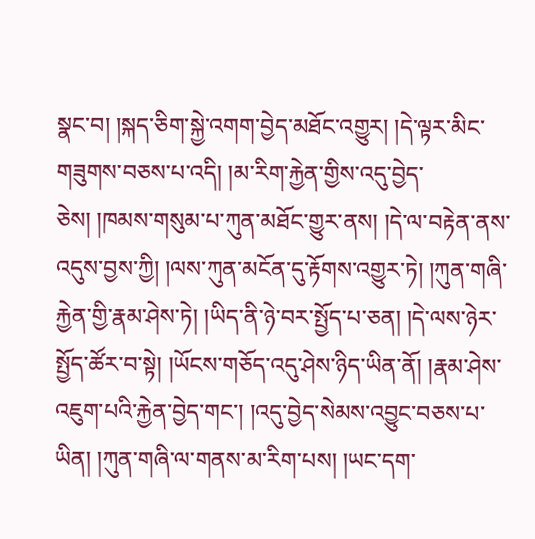སྣང་བ། །སྐད་ཅིག་སྐྱེ་འགག་བྱེད་མཐོང་འགྱུར། །དེ་ལྟར་མིང་གཟུགས་བཅས་པ་འདི། །མ་རིག་རྐྱེན་གྱིས་འདུ་བྱེད་ཅེས། །ཁམས་གསུམ་པ་ཀུན་མཐོང་གྱུར་ནས། །དེ་ལ་བརྟེན་ནས་འདུས་བྱས་ཀྱི། །ལས་ཀུན་མངོན་དུ་རྟོགས་འགྱུར་ཏེ། །ཀུན་གཞི་རྐྱེན་གྱི་རྣམ་ཤེས་ཏེ། །ཡིད་ནི་ཉེ་བར་སྤྱོད་པ་ཅན། །དེ་ལས་ཉེར་སྤྱོད་ཚོར་བ་སྟེ། །ཡོངས་གཅོད་འདུ་ཤེས་ཉིད་ཡིན་ནོ། །རྣམ་ཤེས་འཇུག་པའི་རྐྱེན་བྱེད་གང་། །འདུ་བྱེད་སེམས་འབྱུང་བཅས་པ་ཡིན། །ཀུན་གཞི་ལ་གནས་མ་རིག་པས། །ཡང་དག་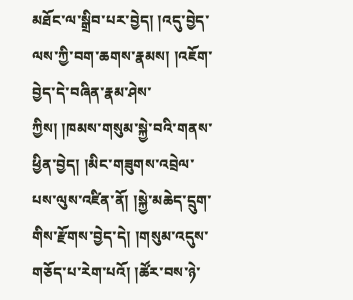མཐོང་ལ་སྒྲིབ་པར་བྱེད། །འདུ་བྱེད་ལས་ཀྱི་བག་ཆགས་རྣམས། །འཇོག་བྱེད་དེ་བཞིན་རྣམ་ཤེས་ཀྱིས། །ཁམས་གསུམ་སྐྱེ་བའི་གནས་ཕྱིན་བྱེད། །མིང་གཟུགས་འབྲེལ་པས་ལུས་འཛིན་ནོ། །སྐྱེ་མཆེད་དྲུག་གིས་རྫོགས་བྱེད་དེ། །གསུམ་འདུས་གཅོད་པ་རེག་པའོ། །ཚོར་བས་ཉེ་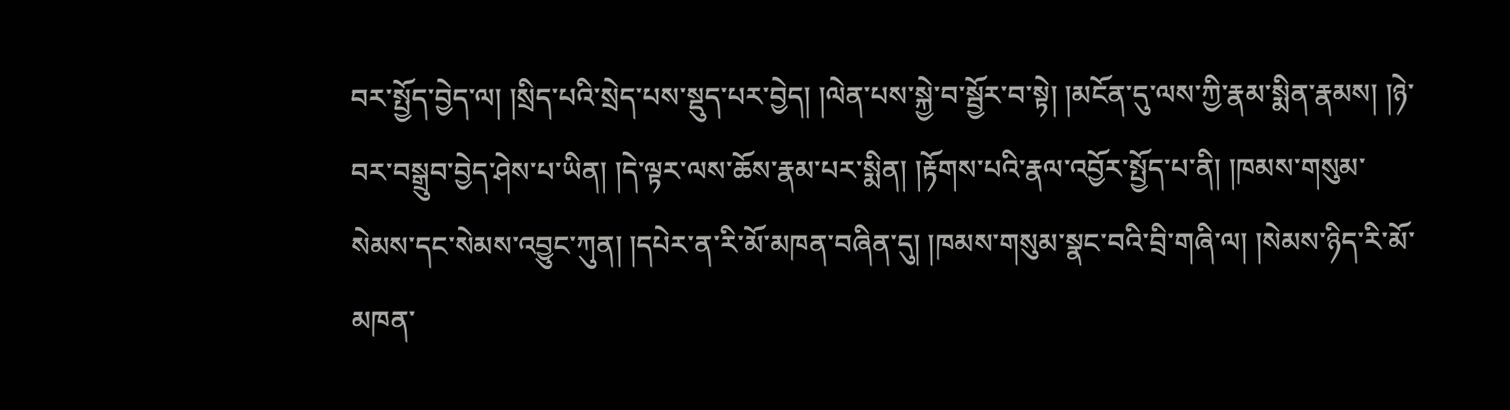བར་སྤྱོད་བྱེད་ལ། །སྲིད་པའི་སྲེད་པས་སྡུད་པར་བྱེད། །ལེན་པས་སྐྱེ་བ་སྦྱོར་བ་སྟེ། །མངོན་དུ་ལས་ཀྱི་རྣམ་སྨིན་རྣམས། །ཉེ་བར་བསྒྲུབ་བྱེད་ཤེས་པ་ཡིན། །དེ་ལྟར་ལས་ཆོས་རྣམ་པར་སྨིན། །རྟོགས་པའི་རྣལ་འབྱོར་སྤྱོད་པ་ནི། །ཁམས་གསུམ་སེམས་དང་སེམས་འབྱུང་ཀུན། །དཔེར་ན་རི་མོ་མཁན་བཞིན་དུ། །ཁམས་གསུམ་སྣང་བའི་བྲི་གཞི་ལ། །སེམས་ཉིད་རི་མོ་མཁན་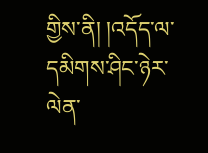གྱིས་ནི། །འདོད་ལ་དམིགས་ཤིང་ཉེར་ལེན་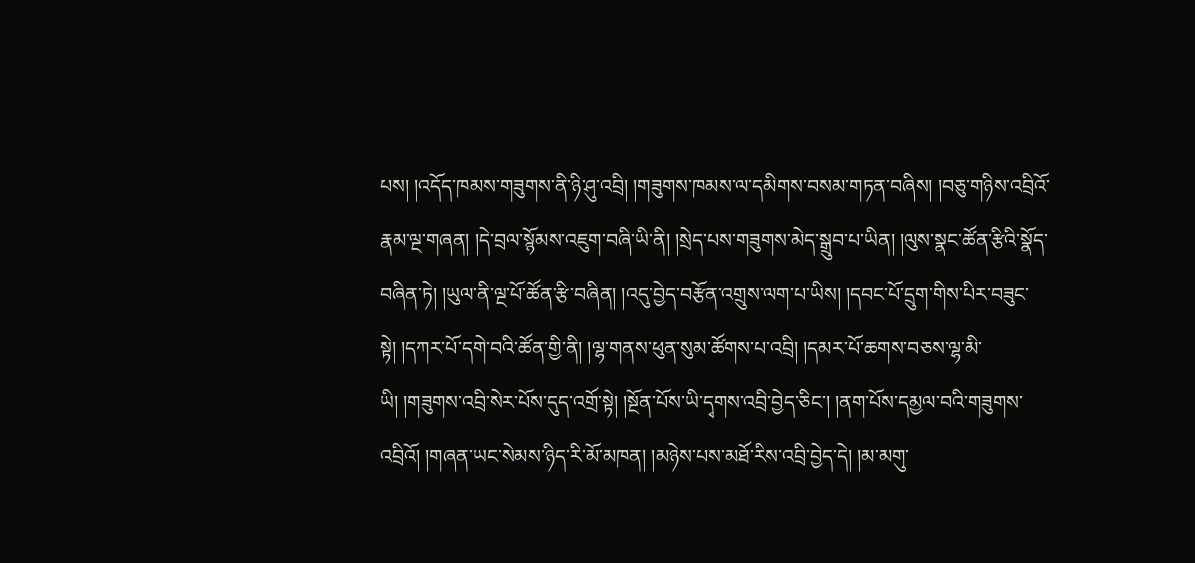པས། །འདོད་ཁམས་གཟུགས་ནི་ཉི་ཤུ་འབྲི། །གཟུགས་ཁམས་ལ་དམིགས་བསམ་གཏན་བཞིས། །བཅུ་གཉིས་འབྲིའོ་རྣམ་ལྔ་གཞན། །དེ་བྲལ་སྙོམས་འཇུག་བཞི་ཡི་ནི། །སྲེད་པས་གཟུགས་མེད་སྒྲུབ་པ་ཡིན། །ལུས་སྣང་ཚོན་རྩིའི་སྣོད་བཞིན་ཏེ། །ཡུལ་ནི་ལྔ་པོ་ཚོན་རྩི་བཞིན། །འདུ་བྱེད་བརྩོན་འགྲུས་ལག་པ་ཡིས། །དབང་པོ་དྲུག་གིས་པིར་བཟུང་སྟེ། །དཀར་པོ་དགེ་བའི་ཚོན་གྱི་ནི། །ལྷ་གནས་ཕུན་སུམ་ཚོགས་པ་འབྲི། །དམར་པོ་ཆགས་བཅས་ལྷ་མི་ཡི། །གཟུགས་འབྲི་སེར་པོས་དུད་འགྲོ་སྟེ། །སྔོན་པོས་ཡི་དྭགས་འབྲི་བྱེད་ཅིང་། །ནག་པོས་དམྱལ་བའི་གཟུགས་འབྲིའོ། །གཞན་ཡང་སེམས་ཉིད་རི་མོ་མཁན། །མཉེས་པས་མཐོ་རིས་འབྲི་བྱེད་དེ། །མ་མགུ་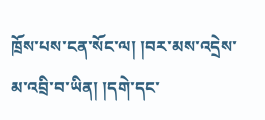ཁྲོས་པས་ངན་སོང་ལ། །བར་མས་འདྲེས་མ་འབྲི་བ་ཡིན། །དགེ་དང་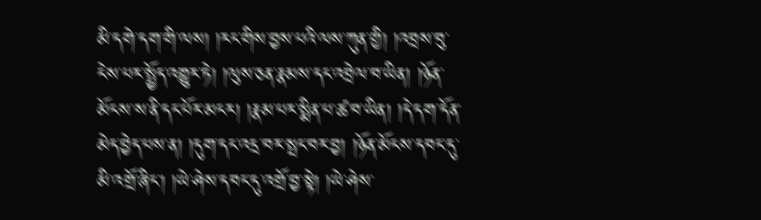མི་དགེ་དག་གི་ལས། །རང་གིས་བྱས་པའི་ལས་ཀུན་གྱི། །འབྲས་བུ་ངེས་པར་སྤྱོད་འགྱུར་ཏེ། །ལུས་ཅན་རྣམས་དང་འབྲེལ་བ་ཡིན། །ཉོན་མོངས་ས་ནི་དང་པོར་མངར། །རྣམ་པར་སྨིན་པ་ཚ་བ་ཡིན། །དེ་དག་དོན་མེད་བྱེད་པས་ན། །དུག་དང་འདྲ་བར་སྤང་བར་བྱ། །ཉོན་མོངས་དབང་དུ་མི་འགྲོ་ཞིང་། །ཡེ་ཤེས་དབང་དུ་འགྲོ་བྱ་སྟེ། །ཡེ་ཤེས་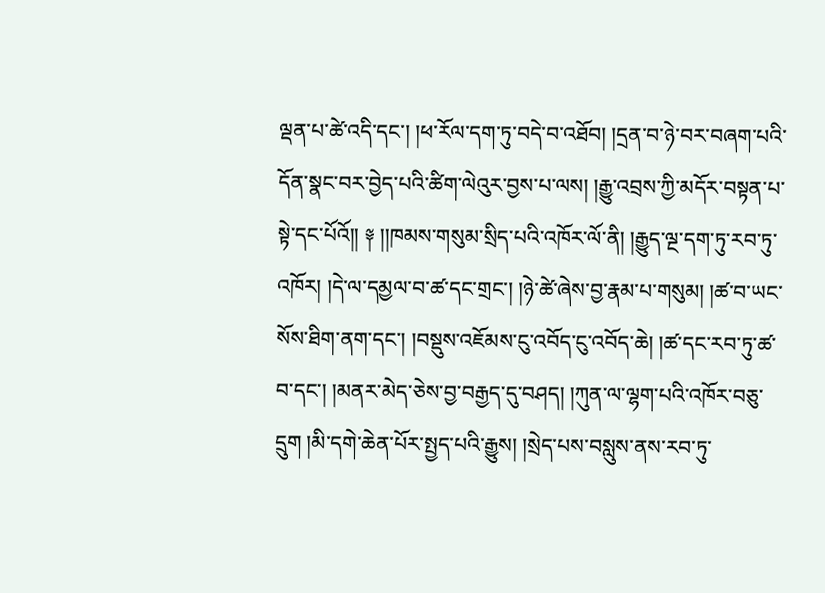ལྡན་པ་ཚེ་འདི་དང་། །ཕ་རོལ་དག་ཏུ་བདེ་བ་འཐོབ། །དྲན་བ་ཉེ་བར་བཞག་པའི་དོན་སྣང་བར་བྱེད་པའི་ཚིག་ལེའུར་བྱས་པ་ལས། །རྒྱུ་འབྲས་ཀྱི་མདོར་བསྟན་པ་སྟེ་དང་པོའོ།། ༈ །།ཁམས་གསུམ་སྲིད་པའི་འཁོར་ལོ་ནི། །རྒྱུད་ལྔ་དག་ཏུ་རབ་ཏུ་འཁོར། །དེ་ལ་དམྱལ་བ་ཚ་དང་གྲང་། །ཉེ་ཚེ་ཞེས་བྱ་རྣམ་པ་གསུམ། །ཚ་བ་ཡང་སོས་ཐིག་ནག་དང་། །བསྡུས་འཇོམས་ངུ་འབོད་ངུ་འབོད་ཆེ། །ཚ་དང་རབ་ཏུ་ཚ་བ་དང་། །མནར་མེད་ཅེས་བྱ་བརྒྱད་དུ་བཤད། །ཀུན་ལ་ལྷག་པའི་འཁོར་བཅུ་དྲུག །མི་དགེ་ཆེན་པོར་སྤྱད་པའི་རྒྱུས། །སྲེད་པས་བསླུས་ནས་རབ་ཏུ་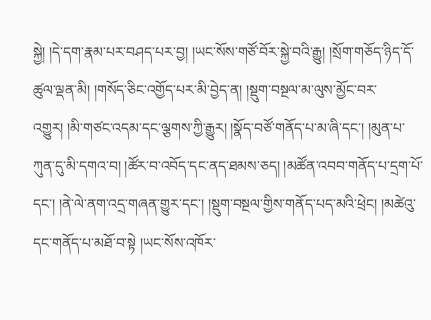སྐྱེ། །དེ་དག་རྣམ་པར་བཤད་པར་བྱ། །ཡང་སོས་གཙོ་བོར་སྐྱེ་བའི་རྒྱུ། །སྲོག་གཅོད་ཉིད་དོ་ཚུལ་ལྡན་མི། །གསོད་ཅིང་འགྱོད་པར་མི་བྱེད་ན། །སྡུག་བསྔལ་མ་ལུས་མྱོང་བར་འགྱུར། །མི་གཙང་འདམ་དང་ལྕགས་ཀྱི་རྒྱུར། །སྣོད་བཙོ་གནོད་པ་མ་ཞི་དང་། །མུན་པ་ཀུན་དུ་མི་དགའ་བ། །ཚོར་བ་འབོད་དང་ནད་ཐམས་ཅད། །མཚོན་འབབ་གནོད་པ་དྲག་པོ་དང་། །ནེ་ལེ་ནག་འདྲ་གཞན་གྱུར་དང་། །སྡུག་བསྔལ་གྱིས་གནོད་པད་མའི་ཕྲེང། །མཚེའུ་དང་གནོད་པ་མཐོ་བ་སྟེ །ཡང་སོས་འཁོར་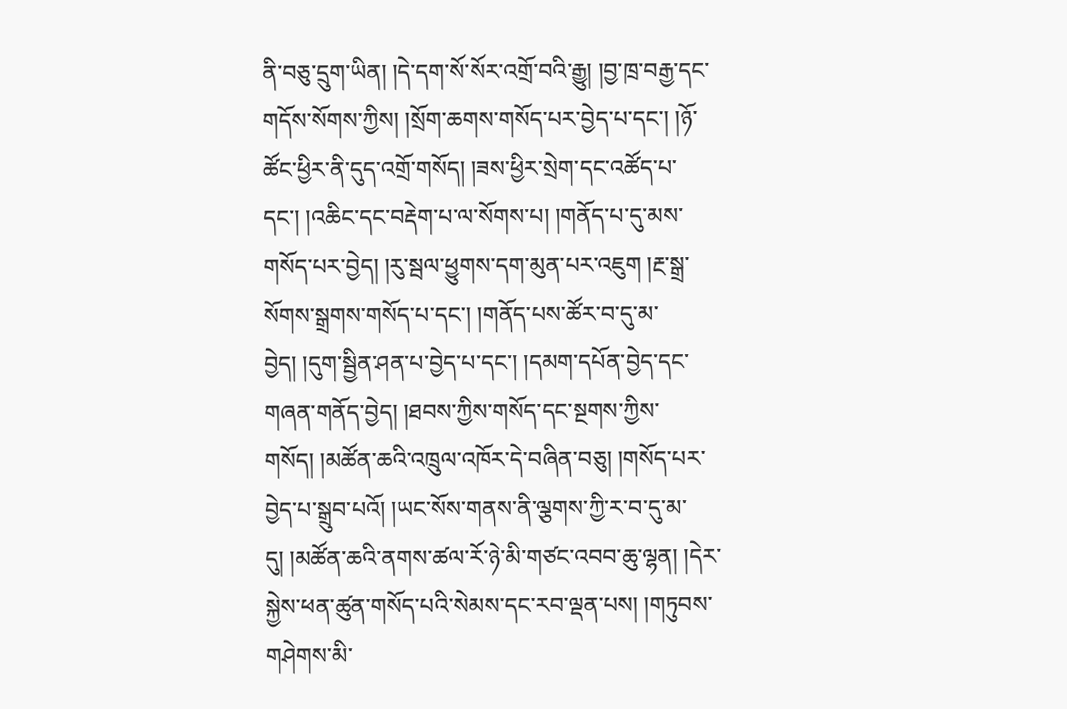ནི་བཅུ་དྲུག་ཡིན། །དེ་དག་སོ་སོར་འགྲོ་བའི་རྒྱུ། །བྱ་ཁྲ་བརྒྱ་དང་གདོས་སོགས་ཀྱིས། །སྲོག་ཆགས་གསོད་པར་བྱེད་པ་དང་། །ཉོ་ཚོང་ཕྱིར་ནི་དུད་འགྲོ་གསོད། །ཟས་ཕྱིར་སྲེག་དང་འཚོད་པ་དང་། །འཆིང་དང་བརྡེག་པ་ལ་སོགས་པ། །གནོད་པ་དུ་མས་གསོད་པར་བྱེད། །རུ་སྦལ་ཕྱུགས་དག་མུན་པར་འཇུག །རྔ་སྒྲ་སོགས་སྒྲགས་གསོད་པ་དང་། །གནོད་པས་ཚོར་བ་དུ་མ་བྱེད། །དུག་སྦྱིན་ཤན་པ་བྱེད་པ་དང་། །དམག་དཔོན་བྱེད་དང་གཞན་གནོད་བྱེད། །ཐབས་ཀྱིས་གསོད་དང་སྔགས་ཀྱིས་གསོད། །མཚོན་ཆའི་འཁྲུལ་འཁོར་དེ་བཞིན་བཅུ། །གསོད་པར་བྱེད་པ་སྒྲུབ་པའོ། །ཡང་སོས་གནས་ནི་ལྕགས་ཀྱི་ར་བ་དུ་མ་དུ། །མཚོན་ཆའི་ནགས་ཚལ་རོ་ཉེ་མི་གཙང་འབབ་ཆུ་ལྷན། །དེར་སྐྱེས་ཕན་ཚུན་གསོད་པའི་སེམས་དང་རབ་ལྡན་པས། །གཏུབས་གཤེགས་མི་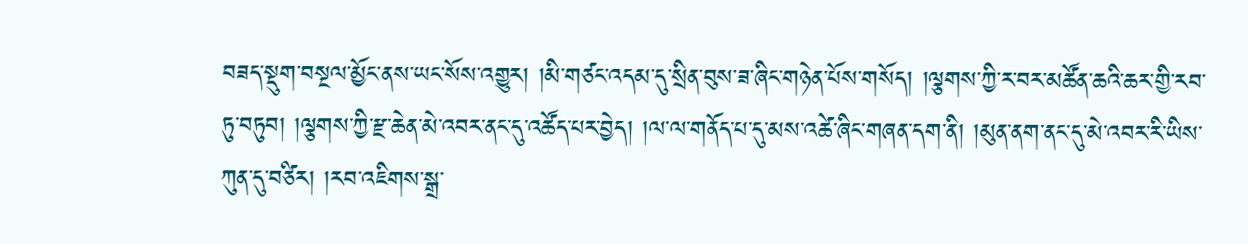བཟད་སྡུག་བསྔལ་མྱོང་ནས་ཡང་སོས་འགྱུར། །མི་གཙང་འདམ་དུ་སྲིན་བུས་ཟ་ཞིང་གཉེན་པོས་གསོད། །ལྕགས་ཀྱི་ར་བར་མཚོན་ཆའི་ཆར་གྱི་རབ་ཏུ་བཏུབ། །ལྕགས་ཀྱི་རྫ་ཆེན་མེ་འབར་ནང་དུ་འཚོད་པར་བྱེད། །ལ་ལ་གནོད་པ་དུ་མས་འཚེ་ཞིང་གཞན་དག་ནི། །མུན་ནག་ནང་དུ་མེ་འབར་རི་ཡིས་ཀུན་དུ་བཙིར། །རབ་འཇིགས་སྒྲ་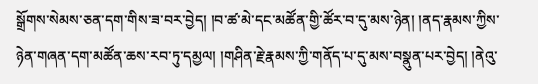སྒྲོགས་སེམས་ཅན་དག་གིས་ཟ་བར་བྱེད། །བ་ཚ་མེ་དང་མཚོན་གྱི་ཚོར་བ་དུ་མས་ཉེན། །ནད་རྣམས་ཀྱིས་ཉེན་གཞན་དག་མཚོན་ཆས་རབ་ཏུ་དམྱལ། །གཤིན་རྗེ་རྣམས་ཀྱི་གནོད་པ་དུ་མས་བསྣུན་པར་བྱེད། །ནེའུ་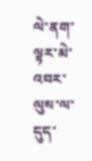ལེ་ནག་ལྟར་མེ་འབར་ལུས་ལ་དུད་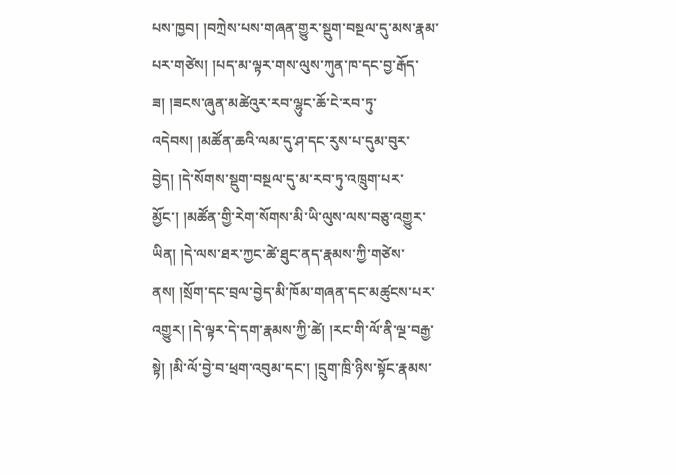པས་ཁྱབ། །བཀྲེས་པས་གཞན་གྱུར་སྡུག་བསྔལ་དུ་མས་རྣམ་པར་གཙེས། །པད་མ་ལྟར་གས་ལུས་ཀུན་ཁ་དང་བྱ་རྒོད་ཟ། །ཟངས་ཞུན་མཚེའུར་རབ་ལྷུང་ཆོ་ངེ་རབ་ཏུ་འདེབས། །མཚོན་ཆའི་ལམ་དུ་ཤ་དང་རུས་པ་དུམ་བུར་བྱེད། །དེ་སོགས་སྡུག་བསྔལ་དུ་མ་རབ་ཏུ་འཁྲུག་པར་མྱོང་། །མཚོན་གྱི་རེག་སོགས་མི་ཡི་ལུས་ལས་བཅུ་འགྱུར་ཡིན། །དེ་ལས་ཐར་ཀྱང་ཚེ་ཐུང་ནད་རྣམས་ཀྱི་གཙེས་ནས། །སྲོག་དང་བྲལ་བྱེད་མི་ཁོམ་གཞན་དང་མཚུངས་པར་འགྱུར། །དེ་ལྟར་དེ་དག་རྣམས་ཀྱི་ཚེ། །རང་གི་ལོ་ནི་ལྔ་བརྒྱ་སྟེ། །མི་ལོ་བྱེ་བ་ཕྲག་འབུམ་དང་། །དྲུག་ཁྲི་ཉིས་སྟོང་རྣམས་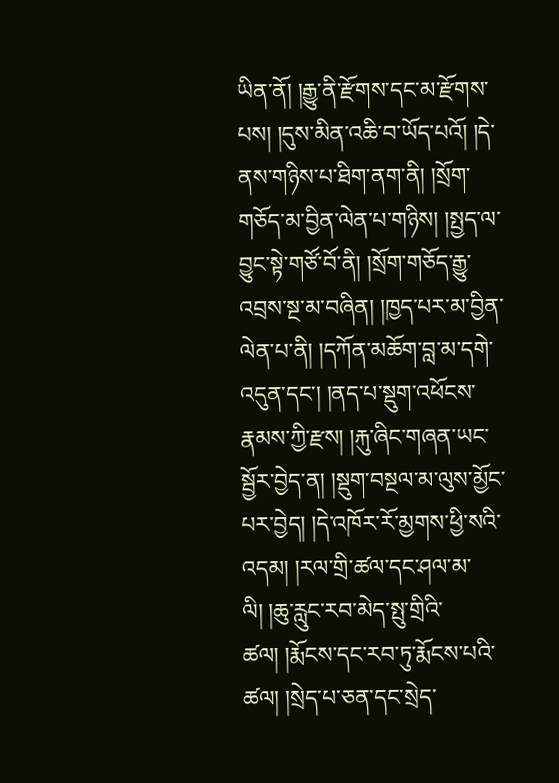ཡིན་ནོ། །རྒྱུ་ནི་རྫོགས་དང་མ་རྫོགས་པས། །དུས་མིན་འཆི་བ་ཡོད་པའོ། །དེ་ནས་གཉིས་པ་ཐིག་ནག་ནི། །སྲོག་གཅོད་མ་བྱིན་ལེན་པ་གཉིས། །སྤྱད་ལ་བྱུང་སྟེ་གཙོ་བོ་ནི། །སྲོག་གཅོད་རྒྱུ་འབྲས་སྔ་མ་བཞིན། །ཁྱད་པར་མ་བྱིན་ལེན་པ་ནི། །དཀོན་མཆོག་བླ་མ་དགེ་འདུན་དང་། །ནད་པ་སྡུག་འཕོངས་རྣམས་ཀྱི་རྫས། །རྐུ་ཞིང་གཞན་ཡང་སྦྱོར་བྱེད་ན། །སྡུག་བསྔལ་མ་ལུས་མྱོང་པར་བྱེད། །དེ་འཁོར་རོ་མྱགས་ཕྱི་སའི་འདམ། །རལ་གྲི་ཚལ་དང་ཤལ་མ་ལི། །ཆུ་རླུང་རབ་མེད་སྤུ་གྲིའི་ཚལ། །རྨོངས་དང་རབ་ཏུ་རྨོངས་པའི་ཚལ། །སྲེད་པ་ཅན་དང་སྲེད་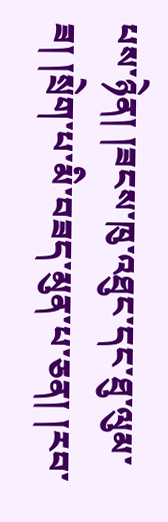པས་ཉེན། །ཟངས་ཁུ་འཐུང་དང་ཐུ་ལུམ་ཟ། །སྲེག་པ་མི་བཟད་མུན་པ་ཅན། །རབ་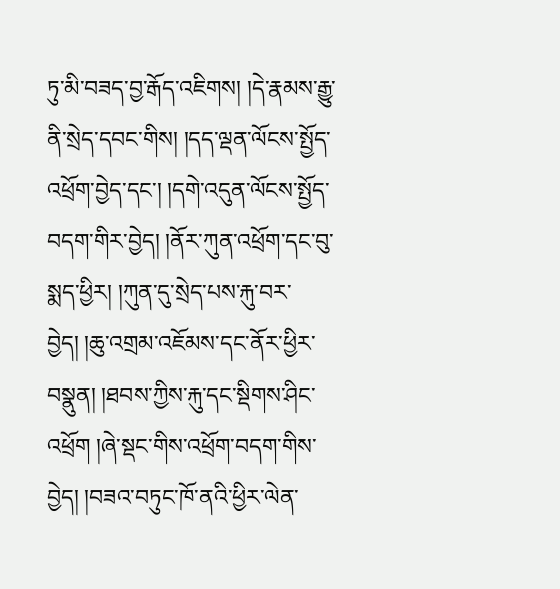ཏུ་མི་བཟད་བྱ་རྒོད་འཇིགས། །དེ་རྣམས་རྒྱུ་ནི་སྲེད་དབང་གིས། །དད་ལྡན་ལོངས་སྤྱོད་འཕྲོག་བྱེད་དང་། །དགེ་འདུན་ལོངས་སྤྱོད་བདག་གིར་བྱེད། །ནོར་ཀུན་འཕྲོག་དང་བུ་སྨད་ཕྱིར། །ཀུན་དུ་སྲེད་པས་རྐུ་བར་བྱེད། །ཆུ་འགྲམ་འཇོམས་དང་ནོར་ཕྱིར་བསྣུན། །ཐབས་ཀྱིས་རྐུ་དང་སྡིགས་ཤིང་འཕྲོག །ཞེ་སྡང་གིས་འཕྲོག་བདག་གིས་བྱེད། །བཟའ་བཏུང་ཁོ་ནའི་ཕྱིར་ལེན་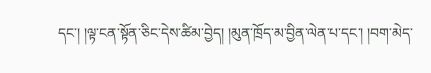དང་། །ལྟ་ངན་སྟོན་ཅིང་དེས་ཚིམ་བྱེད། །མུན་ཁྲོད་མ་བྱིན་ལེན་པ་དང་། །བག་མེད་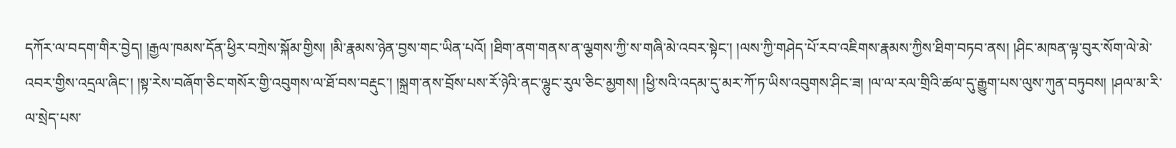དཀོར་ལ་བདག་གིར་བྱེད། །རྒྱལ་ཁམས་དོན་ཕྱིར་བཀྲེས་སྐོམ་གྱིས། །མི་རྣམས་ཉེན་བྱས་གང་ཡིན་པའོ། །ཐིག་ནག་གནས་ན་ལྕགས་ཀྱི་ས་གཞི་མེ་འབར་སྟེང་། །ལས་ཀྱི་གཤེད་པོ་རབ་འཇིགས་རྣམས་ཀྱིས་ཐིག་བཏབ་ནས། །ཤིང་མཁན་ལྟ་བུར་སོག་ལེ་མེ་འབར་གྱིས་འདྲལ་ཞིང་། །སྟ་རེས་བཞོག་ཅིང་གསོར་གྱི་འབུགས་ལ་ཐོ་བས་བརྡུང་། །སྐྲག་ནས་བྲོས་པས་རོ་ཉེའི་ནང་ལྷུང་རུལ་ཅིང་མྱགས། །ཕྱི་སའི་འདམ་དུ་མར་ཀོ་ཏ་ཡིས་འབུགས་ཤིང་ཟ། །ལ་ལ་རལ་གྲིའི་ཚལ་དུ་རྒྱུག་པས་ལུས་ཀུན་བཏུབས། །ཤལ་མ་རི་ལ་སྲེད་པས་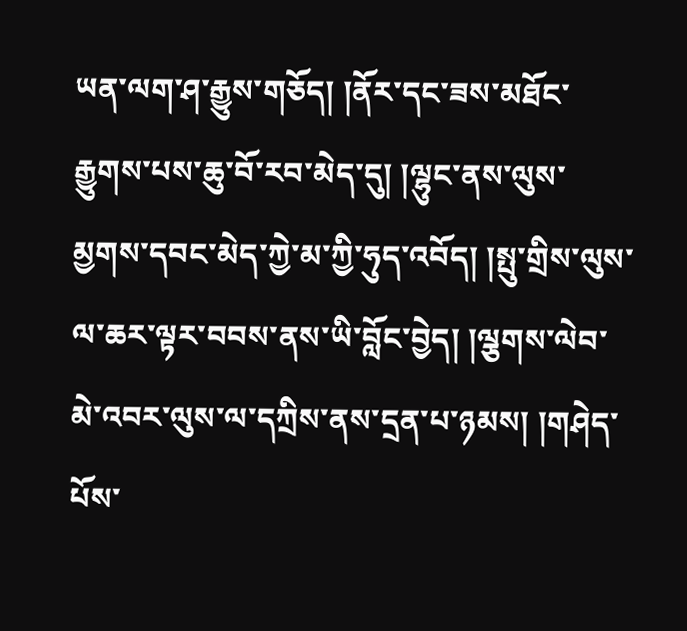ཡན་ལག་ཤ་རྒྱུས་གཅོད། །ནོར་དང་ཟས་མཐོང་རྒྱུགས་པས་ཆུ་བོ་རབ་མེད་དུ། །ལྷུང་ནས་ལུས་མྱགས་དབང་མེད་ཀྱེ་མ་ཀྱི་ཧུད་འབོད། །སྤུ་གྲིས་ལུས་ལ་ཆར་ལྟར་བབས་ནས་ཡི་བློང་བྱེད། །ལྕགས་ལེབ་མེ་འབར་ལུས་ལ་དཀྲིས་ནས་དྲན་པ་ཉམས། །གཤེད་པོས་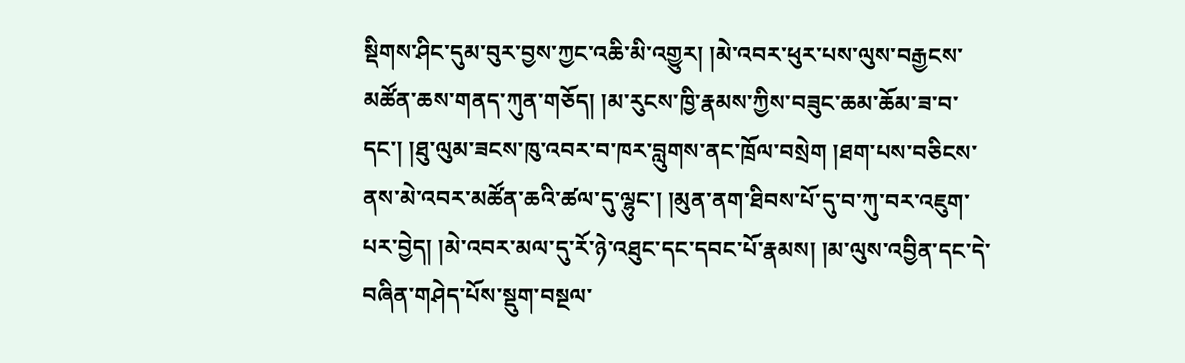སྡིགས་ཤིང་དུམ་བུར་བྱས་ཀྱང་འཆི་མི་འགྱུར། །མེ་འབར་ཕུར་པས་ལུས་བརྒྱངས་མཚོན་ཆས་གནད་ཀུན་གཅོད། །མ་རུངས་ཁྱི་རྣམས་ཀྱིས་བཟུང་ཆམ་ཆོམ་ཟ་བ་དང་། །ཐུ་ལུམ་ཟངས་ཁུ་འབར་བ་ཁར་བླུགས་ནང་ཁྲོལ་བསྲེག །ཐག་པས་བཅིངས་ནས་མེ་འབར་མཚོན་ཆའི་ཚལ་དུ་ལྷུང་། །མུན་ནག་ཐིབས་པོ་དུ་བ་ཀུ་བར་འཇུག་པར་བྱེད། །མེ་འབར་མལ་དུ་རོ་ཉེ་འཐུང་དང་དབང་པོ་རྣམས། །མ་ལུས་འབྱིན་དང་དེ་བཞིན་གཤེད་པོས་སྡུག་བསྔལ་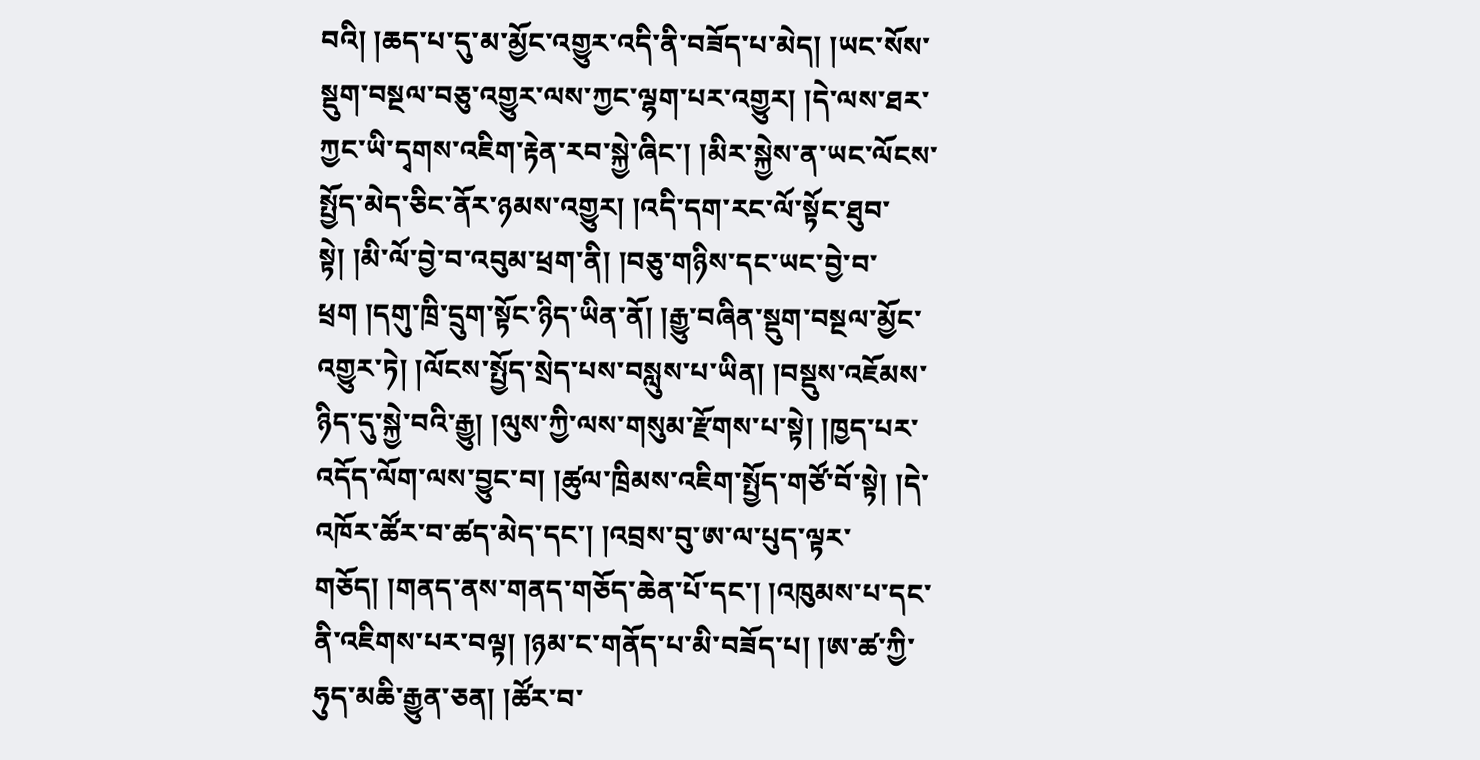བའི། །ཆད་པ་དུ་མ་མྱོང་འགྱུར་འདི་ནི་བཟོད་པ་མེད། །ཡང་སོས་སྡུག་བསྔལ་བཅུ་འགྱུར་ལས་ཀྱང་ལྷག་པར་འགྱུར། །དེ་ལས་ཐར་ཀྱང་ཡི་དྭགས་འཇིག་རྟེན་རབ་སྐྱེ་ཞིང་། །མིར་སྐྱེས་ན་ཡང་ལོངས་སྤྱོད་མེད་ཅིང་ནོར་ཉམས་འགྱུར། །འདི་དག་རང་ལོ་སྟོང་ཐུབ་སྟེ། །མི་ལོ་བྱེ་བ་འབུམ་ཕྲག་ནི། །བཅུ་གཉིས་དང་ཡང་བྱེ་བ་ཕྲག །དགུ་ཁྲི་དྲུག་སྟོང་ཉིད་ཡིན་ནོ། །རྒྱུ་བཞིན་སྡུག་བསྔལ་མྱོང་འགྱུར་ཏེ། །ལོངས་སྤྱོད་སྲེད་པས་བསླུས་པ་ཡིན། །བསྡུས་འཇོམས་ཉིད་དུ་སྐྱེ་བའི་རྒྱུ། །ལུས་ཀྱི་ལས་གསུམ་རྫོགས་པ་སྟེ། །ཁྱད་པར་འདོད་ལོག་ལས་བྱུང་བ། །ཚུལ་ཁྲིམས་འཇིག་སྤྱོད་གཙོ་བོ་སྟེ། །དེ་འཁོར་ཚོར་བ་ཚད་མེད་དང་། །འབྲས་བུ་ཨ་ལ་པུད་ལྟར་གཅོད། །གནད་ནས་གནད་གཅོད་ཆེན་པོ་དང་། །འཁུམས་པ་དང་ནི་འཇིགས་པར་བལྟ། །ཉམ་ང་གནོད་པ་མི་བཟོད་པ། །ཨ་ཚ་ཀྱི་ཧུད་མཆི་རྒྱུན་ཅན། །ཚོར་བ་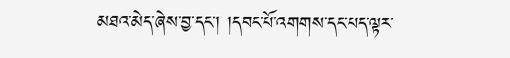མཐའ་མེད་ཞེས་བྱ་དང་། །དབང་པོ་འགགས་དང་པད་ལྟར་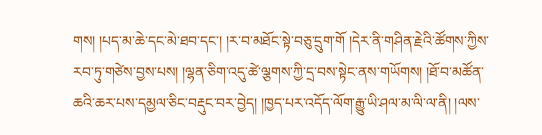གས། །པད་མ་ཆེ་དང་མེ་ཐབ་དང་། །ར་བ་མཐོང་སྟེ་བཅུ་དྲུག་གོ །དེར་ནི་གཤིན་རྗེའི་ཚོགས་ཀྱིས་རབ་ཏུ་གཙེས་བྱས་པས། །ལྷན་ཅིག་འདུ་ཚེ་ལྕགས་ཀྱི་དྲ་བས་སྟེང་ནས་གཡོགས། །ཐོ་བ་མཚོན་ཆའི་ཆར་པས་དམྱལ་ཅིང་བརྡུང་བར་བྱེད། །ཁྱད་པར་འདོད་ལོག་རྒྱུ་ཡི་ཤལ་མ་ལི་ལ་ནི། །ལས་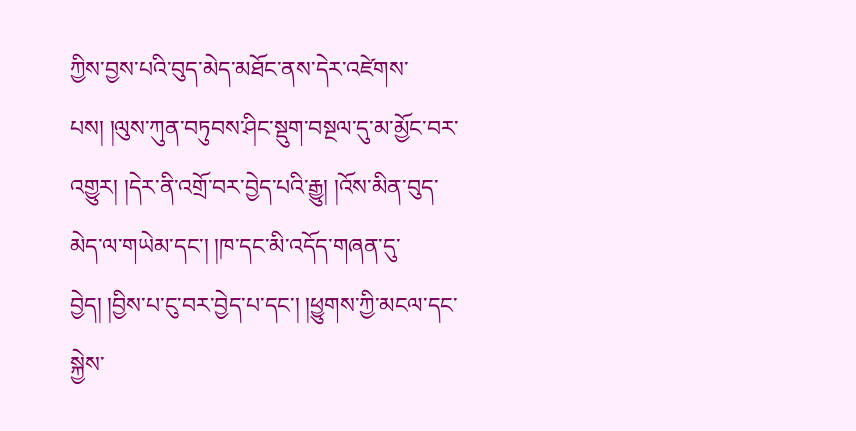ཀྱིས་བྱས་པའི་བུད་མེད་མཐོང་ནས་དེར་འཛེགས་པས། །ལུས་ཀུན་བཏུབས་ཤིང་སྡུག་བསྔལ་དུ་མ་མྱོང་བར་འགྱུར། །དེར་ནི་འགྲོ་བར་བྱེད་པའི་རྒྱུ། །འོས་མིན་བུད་མེད་ལ་གཡེམ་དང་། །ཁ་དང་མི་འདོད་གཞན་དུ་བྱེད། །བྱིས་པ་ངུ་བར་བྱེད་པ་དང་། །ཕྱུགས་ཀྱི་མངལ་དང་སྐྱེས་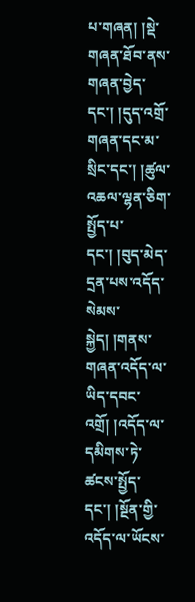པ་གཞན། །སྡེ་གཞན་ཐོབ་ནས་གཞན་བྱེད་དང་། །དུད་འགྲོ་གཞན་དང་མ་སྲིང་དང་། །ཚུལ་འཆལ་ལྷན་ཅིག་སྤྱོད་པ་དང་། །བུད་མེད་དྲན་པས་འདོད་སེམས་སྐྱེད། །གནས་གཞན་འདོད་ལ་ཡིད་དབང་འགྲོ། །འདོད་ལ་དམིགས་ཏེ་ཚངས་སྤྱོད་དང་། །སྔོན་གྱི་འདོད་ལ་ཡོངས་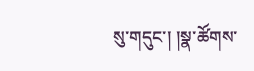སུ་གདུང་། །སྣ་ཚོགས་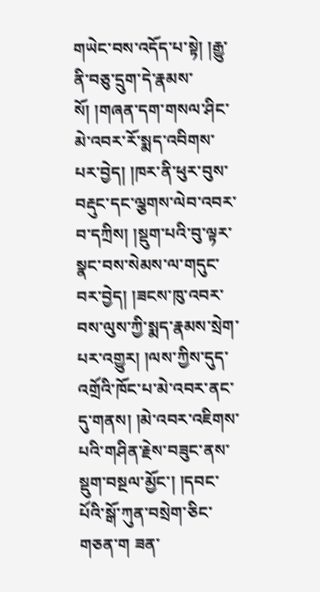གཡེང་བས་འདོད་པ་སྟེ། །རྒྱུ་ནི་བཅུ་དྲུག་དེ་རྣམས་སོ། །གཞན་དག་གསལ་ཤིང་མེ་འབར་རོ་སྨད་འབིགས་པར་བྱེད། །ཁར་ནི་ཕུར་བུས་བརྡུང་དང་ལྕགས་ལེབ་འབར་བ་དཀྲིས། །སྡུག་པའི་བུ་ལྟར་སྣང་བས་སེམས་ལ་གདུང་བར་བྱེད། །ཟངས་ཁུ་འབར་བས་ལུས་ཀྱི་སྨད་རྣམས་སྲེག་པར་འགྱུར། །ལས་ཀྱིས་དུད་འགྲོའི་ཁོང་པ་མེ་འབར་ནང་དུ་གནས། །མེ་འབར་འཇིགས་པའི་གཤིན་རྗེས་བཟུང་ནས་སྡུག་བསྔལ་མྱོང་། །དབང་པོའི་སྒོ་ཀུན་བསྲེག་ཅིང་གཅན་ག ཟན་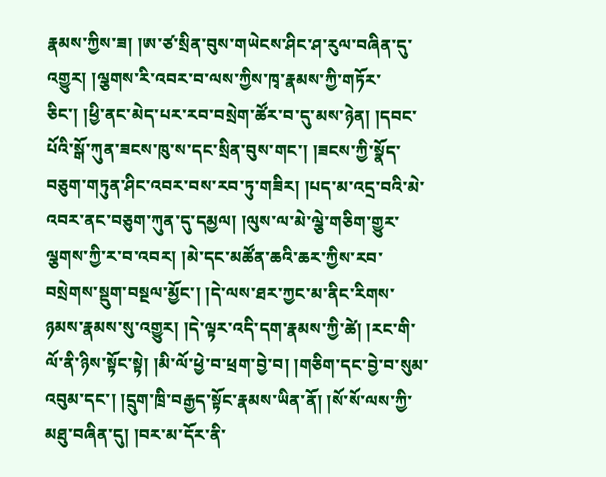རྣམས་ཀྱིས་ཟ། །ཨ་ཙ་སྲིན་བུས་གཡེངས་ཤིང་ཤ་རུལ་བཞིན་དུ་འགྱུར། །ལྕགས་རི་འབར་བ་ལས་ཀྱིས་ཁྭ་རྣམས་ཀྱི་གཏོར་ཅིང་། །ཕྱི་ནང་མེད་པར་རབ་བསྲེག་ཚོར་བ་དུ་མས་ཉེན། །དབང་པོའི་སྒོ་ཀུན་ཟངས་ཁུ་ས་དང་སྲིན་བུས་གང་། །ཟངས་ཀྱི་སྣོད་བཅུག་གཏུན་ཤིང་འབར་བས་རབ་ཏུ་གཟིར། །པད་མ་འདྲ་བའི་མེ་འབར་ནང་བཅུག་ཀུན་དུ་དམྱལ། །ལུས་ལ་མེ་ལྕེ་གཅིག་གྱུར་ལྕགས་ཀྱི་ར་བ་འབར། །མེ་དང་མཚོན་ཆའི་ཆར་ཀྱིས་རབ་བསྲེགས་སྡུག་བསྔལ་མྱོང་། །དེ་ལས་ཐར་ཀྱང་མ་ནིང་རིགས་ཉམས་རྣམས་སུ་འགྱུར། །དེ་ལྟར་འདི་དག་རྣམས་ཀྱི་ཚེ། །རང་གི་ལོ་ནི་ཉིས་སྟོང་སྟེ། །མི་ལོ་ཕྱེ་བ་ཕྲག་བྱེ་བ། །གཅིག་དང་བྱེ་བ་སུམ་འབུམ་དང་། །དྲུག་ཁྲི་བརྒྱད་སྟོང་རྣམས་ཡིན་ནོ། །སོ་སོ་ལས་ཀྱི་མཐུ་བཞིན་དུ། །བར་མ་དོར་ནི་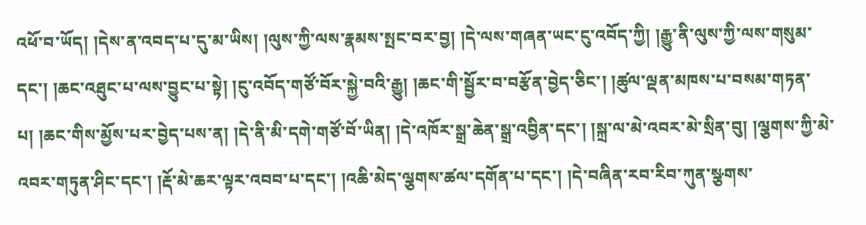འཕོ་བ་ཡོད། །དེས་ན་འབད་པ་དུ་མ་ཡིས། །ལུས་ཀྱི་ལས་རྣམས་སྤང་བར་བྱ། །དེ་ལས་གཞན་ཡང་ངུ་འབོད་ཀྱི། །རྒྱུ་ནི་ལུས་ཀྱི་ལས་གསུམ་དང་། །ཆང་འཐུང་པ་ལས་བྱུང་པ་སྟེ། །ངུ་འབོད་གཙོ་བོར་སྐྱེ་བའི་རྒྱུ། །ཆང་གི་སྦྱོར་བ་བརྩོན་བྱེད་ཅིང་། །ཚུལ་ལྡན་མཁས་པ་བསམ་གཏན་པ། །ཆང་གིས་མྱོས་པར་བྱེད་པས་ན། །དེ་ནི་མི་དགེ་གཙོ་བོ་ཡིན། །དེ་འཁོར་སྒྲ་ཆེན་སྒྲ་འབྱིན་དང་། །སྐྲ་ལ་མེ་འབར་མེ་སྲིན་བུ། །ལྕགས་ཀྱི་མེ་འབར་གཏུན་ཤིང་དང་། །རྡོ་མེ་ཆར་ལྟར་འབབ་པ་དང་། །འཆི་མེད་ལྕགས་ཚལ་དགོན་པ་དང་། །དེ་བཞིན་རབ་རིབ་ཀུན་སྩགས་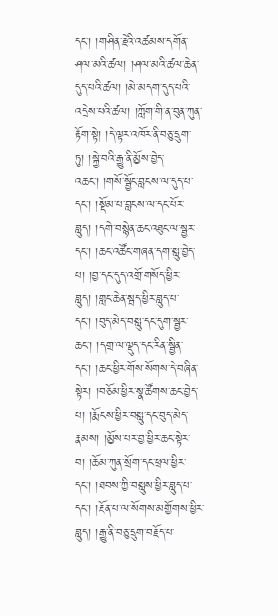དང་། །གཤིན་རྗེའི་འཚམས་དགོན་ཤལ་མའི་ཚལ། །ཤལ་མའི་ཚལ་ཆེན་དུད་པའི་ཚལ། །མེ་མདག་དུད་པའི་འདྲེས་པའི་ཚལ། །ཀློག་གི་ན་བུན་ཀུན་རྟོག་སྟེ། །དེ་ལྟར་འཁོར་ནི་བཅུ་དྲུག་ཏུ། །སྐྱེ་བའི་རྒྱུ་ནི་མྱོས་བྱེད་འཆང་། །གསོ་སྦྱོང་བླངས་ལ་དུད་པ་དང་། །སྡོམ་པ་བླངས་ལ་དང་པོར་བླུད། །དགེ་བསྙེན་ཆང་འཐུང་ལ་སྦྱར་དང་། །ཆང་འཚོང་གཞན་དག་སླུ་བྱེད་པ། །བྱ་དང་དུད་འགྲོ་གསོད་ཕྱིར་བླུད། །གླང་ཆེན་སྦད་ཕྱིར་བླུད་པ་དང་། །བུད་མེད་བསླུ་དང་དུག་སྦྱར་ཆང་། །དགྲ་ལ་ལྡུད་དང་རིན་སྦྱིན་དང་། །ཆང་ཕྱིར་གོས་སོགས་དེ་བཞིན་སྟེར། །བཅོམ་ཕྱིར་སྣ་ཚོགས་ཆང་བྱེད་པ། །རྨོངས་ཕྱིར་བསླུ་དང་བུད་མེད་རྣམས། །མྱོས་པར་བྱ་ཕྱིར་ཆང་སྟེར་བ། །ཆོམ་ཀུན་སྲོག་དང་ཕྲལ་ཕྱིར་དང་། །ཐབས་ཀྱི་བསླུས་ཕྱིར་བླུད་པ་དང་། །རྔོན་པ་ལ་སོགས་མགྱོགས་ཕྱིར་བླུད། །རྒྱུ་ནི་བཅུ་དྲུག་བརྗོད་པ་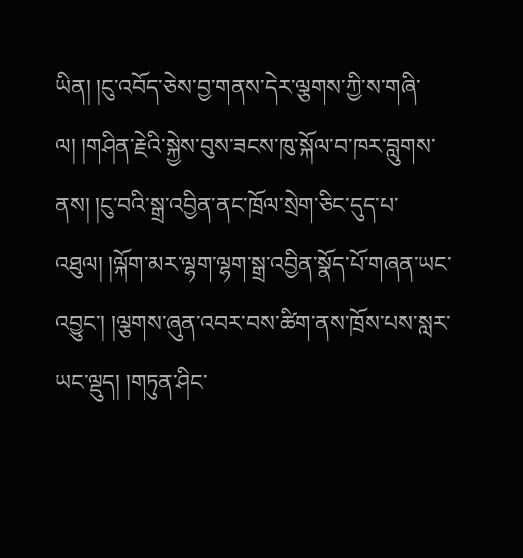ཡིན། །ངུ་འབོད་ཅེས་བྱ་གནས་དེར་ལྕགས་ཀྱི་ས་གཞི་ལ། །གཤིན་རྗེའི་སྐྱེས་བུས་ཟངས་ཁུ་སྐོལ་བ་ཁར་བླུགས་ནས། །ངུ་བའི་སྒྲ་འབྱིན་ནང་ཁྲོལ་སྲེག་ཅིང་དུད་པ་འཐུལ། །ལྐོག་མར་ལྷག་ལྷག་སྒྲ་འབྱིན་སྣོད་པོ་གཞན་ཡང་འབྱུང་། །ལྕགས་ཞུན་འབར་བས་ཚིག་ནས་ཁྲོས་པས་སླར་ཡང་ལྡུད། །གཏུན་ཤིང་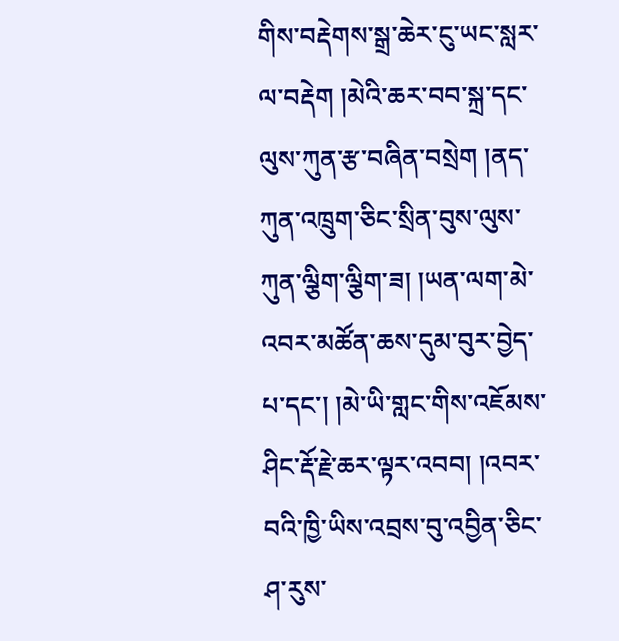གིས་བརྡེགས་སྒྲ་ཆེར་ངུ་ཡང་སླར་ལ་བརྡེག །མེའི་ཆར་བབ་སྐྲ་དང་ལུས་ཀུན་རྩ་བཞིན་བསྲེག །ནད་ཀུན་འཁྲུག་ཅིང་སྲིན་བུས་ལུས་ཀུན་ལྕིག་ལྕིག་ཟ། །ཡན་ལག་མེ་འབར་མཚོན་ཆས་དུམ་བུར་བྱེད་པ་དང་། །མེ་ཡི་གླང་གིས་འཇོམས་ཤིང་རྡོ་རྗེ་ཆར་ལྟར་འབབ། །འབར་བའི་ཁྱི་ཡིས་འབྲས་བུ་འབྱིན་ཅིང་ཤ་རུས་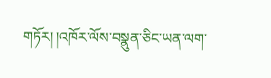གཏོར། །འཁོར་ལོས་བསྣུན་ཅིང་ཡན་ལག་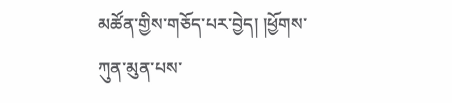མཚོན་གྱིས་གཅོད་པར་བྱེད། །ཕྱོགས་ཀུན་མུན་པས་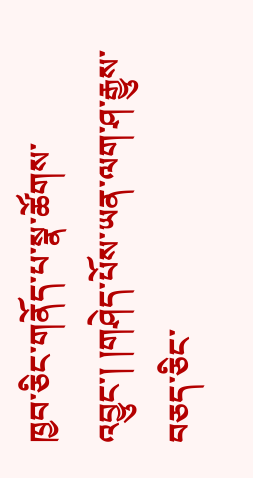ཁྱབ་ཅིང་གནོད་པ་སྣ་ཚོགས་འབྱུང་། །གཤེད་པོས་ཡན་ལག་ཤ་རྒྱུས་བཅད་ཅིང་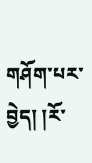གཤོག་པར་བྱེད། །རོ་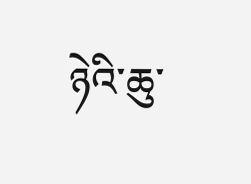ཉེའི་ཆུ་